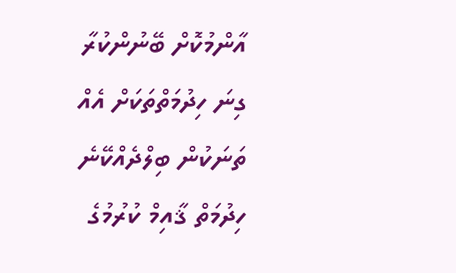އާންމުކޮށް ބޭނުންކުރާ ގިނަ ހިދުމަތްތަކަށް އެއް ތަނަކުން ބިލްދެއްކޭނެ ހިދުމަތް ޤާއިމް ކުރުމުގެ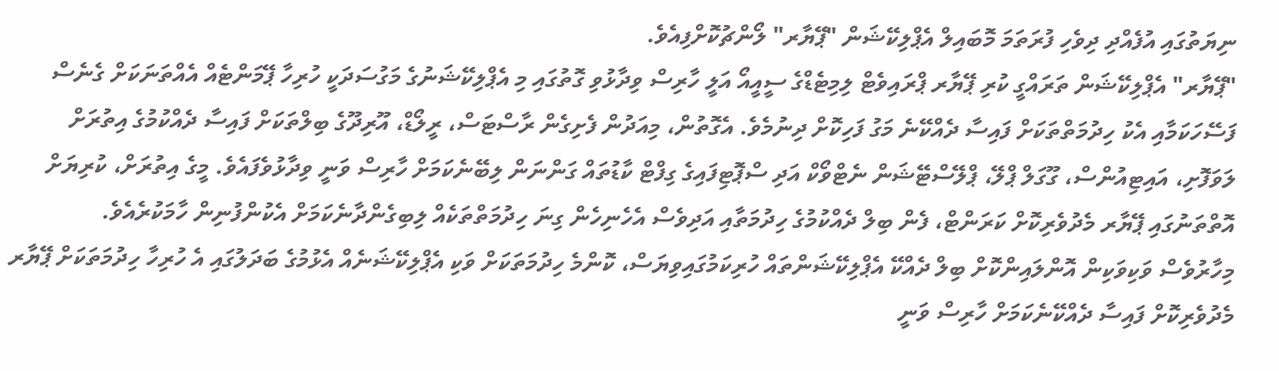ނިޔަތުގައި އުފެއްދި ދިވެހި ފުރަތަމަ މޮބައިލް އެޕްލިކޭޝަން "ޕޭޔާރ" ލޯންޗުކޮށްފިއެވެ.
"ޕޭޔާރ" އެޕްލިކޭޝަން ތަރައްގީ ކުރި ޕޭޔާރ ޕްރައިވެޓް ލިމިޓެޑްގެ ސީއީއޯ އަލީ ހާރިސް ވިދާޅުވި ގޮތުގައި މި އެޕްލިކޭޝަނުގެ މަގުސަދަކީ ހުރިހާ ޕޭމަންޓެއް އެއްތަނަކަށް ގެނެސް ފަސޭހަކަމާއި އެކު ހިދުމަތްތަކަށް ފައިސާ ދެއްކޭނެ މަގު ފަހިކޮށް ދިނުމެވެ. އެގޮތުން، މިއަދުން ފެށިގެން ރާސްޓަސް، ރީލޯޑް، އޫރިދޫގެ ބިލްތަކަށް ފައިސާ ދެއްކުމުގެ އިތުރަށް ލަވަފޮށި، އައިޓިއުންސް، ގޫގަލް ޕްލޭ، ޕްލޭސްޓޭޝަން ނެޓްވޯކް އަދި ސްޕޮޓިފައިގެ ގިފްޓް ކާޑުތައް ގަންނަން ލިބޭނެކަމަށް ހާރިސް ވަނީ ވިދާޅުވެފައެވެ. މީގެ އިތުރަށް، ކުރިޔަށް އޮތްތަނުގައި ޕޭޔާރ މެދުވެރިކޮށް ކަރަންޓް، ފެން ބިލް ދެއްކުމުގެ ހިދުމަތާއި އަދިވެސް އެހެނިހެން ގިނަ ހިދުމަތްތަކެއް ލިބިގެންދާނެކަމަށް އެކުންފުނިން ހާމަކުރެއެވެ.
މިހާރުވެސް ވަކިވަކިން އޮންލައިންކޮށް ބިލް ދެއްކޭ އެޕްލިކޭޝަންތައް ހުރިކަމުގައިވިޔަސް، ކޮންމެ ހިދުމަތަކަށް ވަކި އެޕްލިކޭޝަނެއް އެޅުމުގެ ބަދަލުގައި އެ ހުރިހާ ހިދުމަތަކަށް ޕޭޔާރ މެދުވެރިކޮށް ފައިސާ ދެއްކޭނެކަމަށް ހާރިސް ވަނީ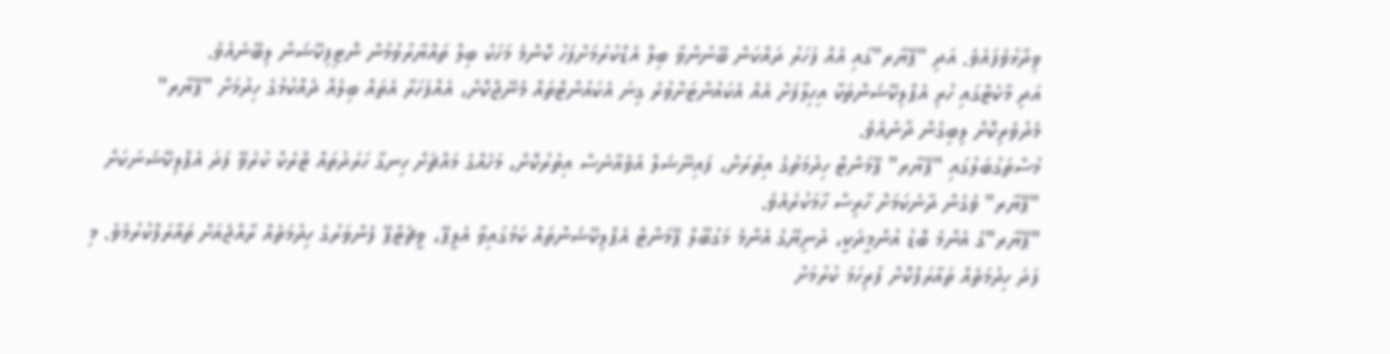ވިދާޅުވެފައެވެ. އަދި "ޕޭޔާރ"ގައި އެއް ފަހަރު ދައްކަން ބޭނުންވާ ބިލް އެޑްކުރުމަށްފަހު ކޮންމެ މަހަކު ބިލް ތައްޔާރުވުމުން ނޮޓިފިކޭޝަން ލިބޭނެއެވެ.
އަދި މާކެޓްގައި ހުރި އެޕްލިކޭޝަންތަކާ އިހިލާފަށް އެއް އެކައުންޓަށްވުރެ ގިނަ އެކައުންޓްތައް މެނޭޖްކޮށް، އެއްފަހަރާ އެތައް ބިލެއް ދެއްކުމުގެ ހިދުމަށް "ޕޭޔާރ" މެދުވެރިކޮށް ލިބިގެން ދާނެއެވެ.
މުސްތަގުބަލުގައި "ޕޭޔާރ" ޕޭމަންޓް ހިދުމަތުގެ އިތުރަށް، ފައިނޭޝަލް އެވެއާނެސް އިތުރުކޮށް، މަހެއްގެ މައްޗަށް ހިނގާ ހަރަދުތައް ޓްރެކް ކުރެވޭ ފަދަ އެޕްލިކޭޝަނަކަށް "ޕޭޔާރ" ވެގެން ދާނެކަމަށް ހާރިސް ހާމަކުރެއެވެ.
"ޕޭޔާރ"ގެ އެންމެ ބޮޑު އުންމީދަކީ، ދުނިޔޭގެ އެންމެ މަގުބޫލް ޕޭމަންޓް އެޕްލިކޭޝަންތައް ކަމުގައިވާ އެލީޕޭ، ވީޗެޓްޕޭ ފެންވަރުގެ ހިދުމަތެއް ރާއްޖެއަށް ތައާރަފްކުރުމެވެ. މި ފަދަ ހިދުމަތެއް ތައާރަފްކޮށް ފުރިހަމަ ކުރުމަށް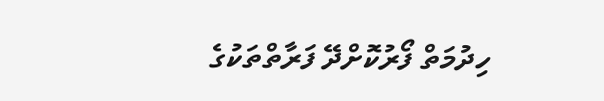ހިދުމަތް ފޯރުކޮށްދޭ ފަރާތްތަކުގެ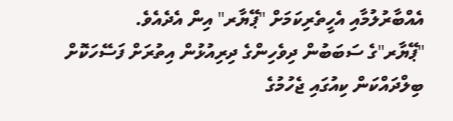އެއްބާރުލުމާއި އެހީތެރިކަމަށް "ޕޭޔާރ" އިން އެދެއެވެ.
"ޕޭޔާރ"ގެ ސަބަބުން ދިވެހިންގެ ދިރިއުޅުން އިތުރަށް ފަސޭހަކޮށް ބިލްދައްކަން ކިއުގައި ޖެހުމުގެ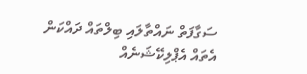ސަގާފަތް ނައްތާލައި ބިލްތައް ދައްކަން އެތައް އެޕްލިކޭޝަނެއް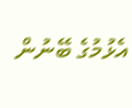އެޅުމުގެ ބޭނުން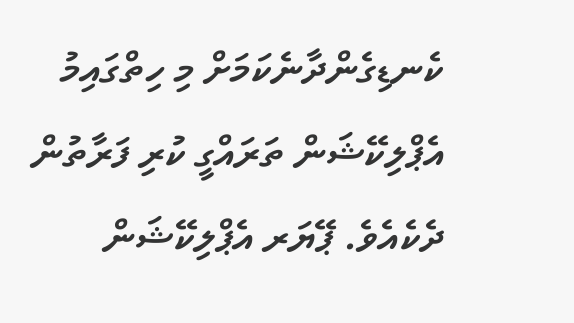ކެނޑިގެންދާނެކަމަށް މި ހިތްގައިމު އެޕްލިކޭޝަން ތަރައްގީ ކުރި ފަރާތުން ދެކެއެވެ. ޕޭޔަރ އެޕްލިކޭޝަން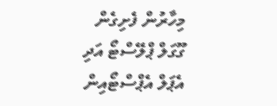މިހާރުން ފެށިގެން ގޫގަލް ޕްލޭސްޓޯ އަދި އެޕަލް އެޕްސްޓޯއިން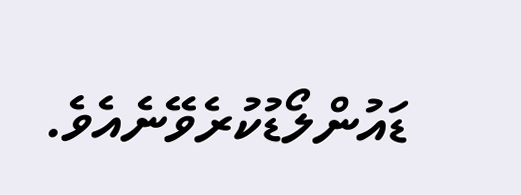ޑައުންލޯޑުކުރެވޭނެއެވެ.